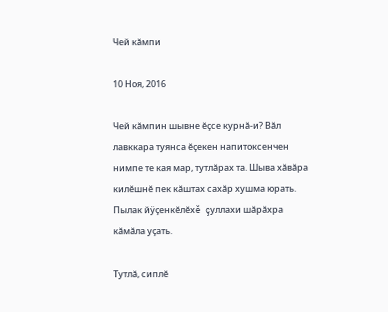Чей кăмпи

10 Ноя, 2016

Чей кăмпин шывне ĕçсе курнă-и? Вăл лавккара туянса ĕçекен напитоксенчен нимпе те кая мар, тутлăрах та. Шыва хăвăра килĕшнĕ пек кăштах сахăр хушма юрать. Пылак йÿçенкĕлĕхĕ çуллахи шăрăхра кăмăла уçать.

Тутлă, сиплĕ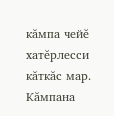кăмпа чейĕ хатĕрлесси кăткăс мар. Кăмпана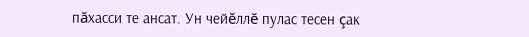пăхасси те ансат. Ун чейĕллĕ пулас тесен çак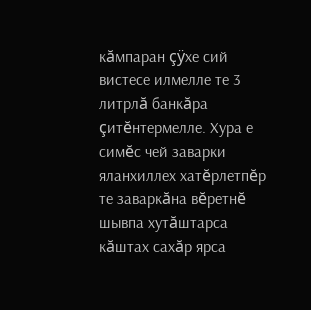кăмпаран çÿхе сий вистесе илмелле те 3 литрлă банкăра çитĕнтермелле. Хура е симĕс чей заварки яланхиллех хатĕрлетпĕр те заваркăна вĕретнĕ шывпа хутăштарса кăштах сахăр ярса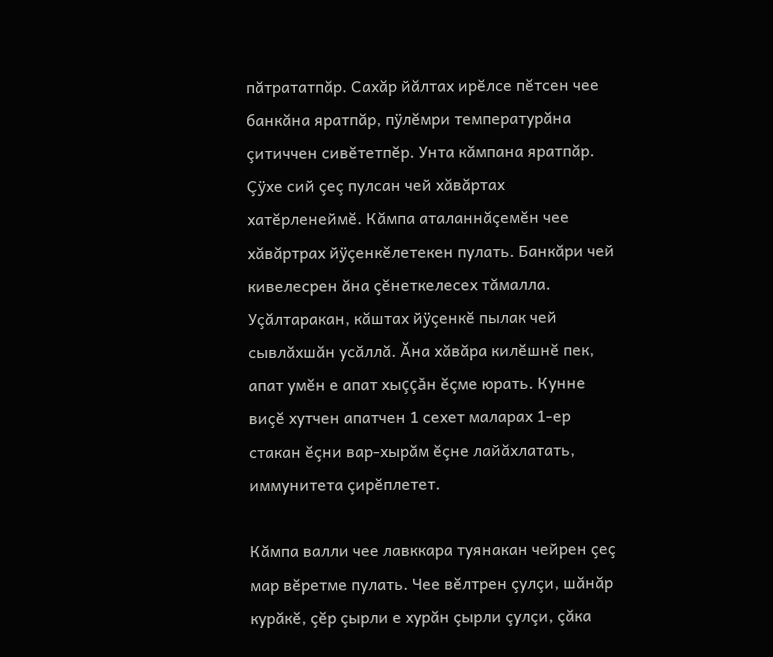пăтрататпăр. Сахăр йăлтах ирĕлсе пĕтсен чее банкăна яратпăр, пÿлĕмри температурăна çитиччен сивĕтетпĕр. Унта кăмпана яратпăр. Çÿхе сий çеç пулсан чей хăвăртах хатĕрленеймĕ. Кăмпа аталаннăçемĕн чее хăвăртрах йÿçенкĕлетекен пулать. Банкăри чей кивелесрен ăна çĕнеткелесех тăмалла. Уçăлтаракан, кăштах йÿçенкĕ пылак чей сывлăхшăн усăллă. Ăна хăвăра килĕшнĕ пек, апат умĕн е апат хыççăн ĕçме юрать. Кунне виçĕ хутчен апатчен 1 сехет маларах 1-ер стакан ĕçни вар-хырăм ĕçне лайăхлатать, иммунитета çирĕплетет.

Кăмпа валли чее лавккара туянакан чейрен çеç мар вĕретме пулать. Чее вĕлтрен çулçи, шăнăр курăкĕ, çĕр çырли е хурăн çырли çулçи, çăка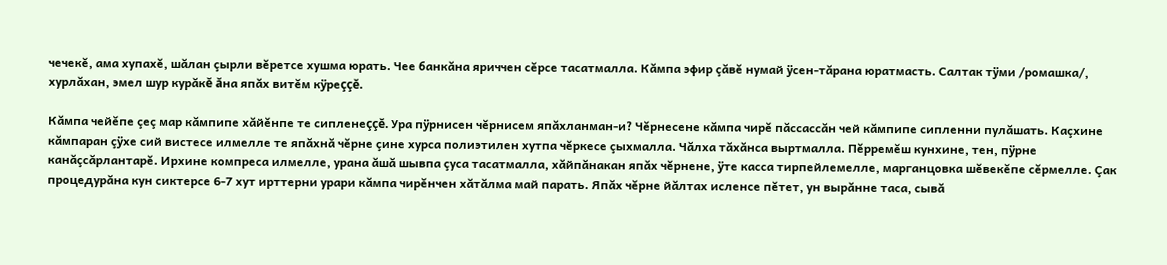чечекĕ, ама хупахĕ, шăлан çырли вĕретсе хушма юрать. Чее банкăна яриччен сĕрсе тасатмалла. Кăмпа эфир çăвĕ нумай ÿсен-тăрана юратмасть. Салтак тÿми /ромашка/, хурлăхан, эмел шур курăкĕ ăна япăх витĕм кÿреççĕ.

Кăмпа чейĕпе çеç мар кăмпипе хăйĕнпе те сипленеççĕ. Ура пÿрнисен чĕрнисем япăхланман-и? Чĕрнесене кăмпа чирĕ пăссассăн чей кăмпипе сипленни пулăшать. Каçхине кăмпаран çÿхе сий вистесе илмелле те япăхнă чĕрне çине хурса полиэтилен хутпа чĕркесе çыхмалла. Чăлха тăхăнса выртмалла. Пĕрремĕш кунхине, тен, пÿрне канăçсăрлантарĕ. Ирхине компреса илмелле, урана ăшă шывпа çуса тасатмалла, хăйпăнакан япăх чĕрнене, ÿте касса тирпейлемелле, марганцовка шĕвекĕпе сĕрмелле. Çак процедурăна кун сиктерсе 6-7 хут ирттерни урари кăмпа чирĕнчен хăтăлма май парать. Япăх чĕрне йăлтах исленсе пĕтет, ун вырăнне таса, сывă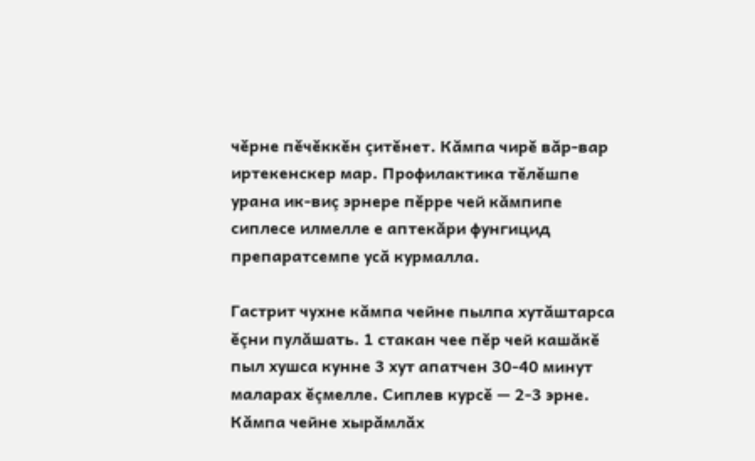чĕрне пĕчĕккĕн çитĕнет. Кăмпа чирĕ вăр-вар иртекенскер мар. Профилактика тĕлĕшпе урана ик-виç эрнере пĕрре чей кăмпипе сиплесе илмелле е аптекăри фунгицид препаратсемпе усă курмалла.

Гастрит чухне кăмпа чейне пылпа хутăштарса ĕçни пулăшать. 1 стакан чее пĕр чей кашăкĕ пыл хушса кунне 3 хут апатчен 30-40 минут маларах ĕçмелле. Сиплев курсĕ — 2-3 эрне. Кăмпа чейне хырăмлăх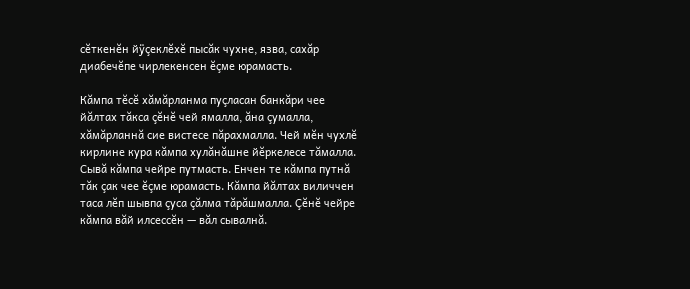сĕткенĕн йÿçеклĕхĕ пысăк чухне, язва, сахăр диабечĕпе чирлекенсен ĕçме юрамасть.

Кăмпа тĕсĕ хăмăрланма пуçласан банкăри чее йăлтах тăкса çĕнĕ чей ямалла, ăна çумалла, хăмăрланнă сие вистесе пăрахмалла. Чей мĕн чухлĕ кирлине кура кăмпа хулăнăшне йĕркелесе тăмалла. Сывă кăмпа чейре путмасть. Енчен те кăмпа путнă тăк çак чее ĕçме юрамасть. Кăмпа йăлтах виличчен таса лĕп шывпа çуса çăлма тăрăшмалла. Çĕнĕ чейре кăмпа вăй илсессĕн — вăл сывалнă.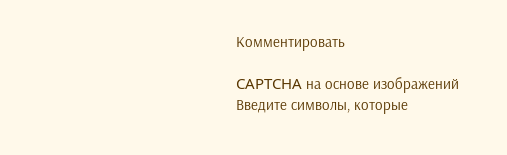Комментировать

CAPTCHA на основе изображений
Введите символы, которые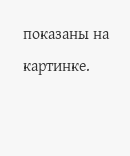показаны на картинке.